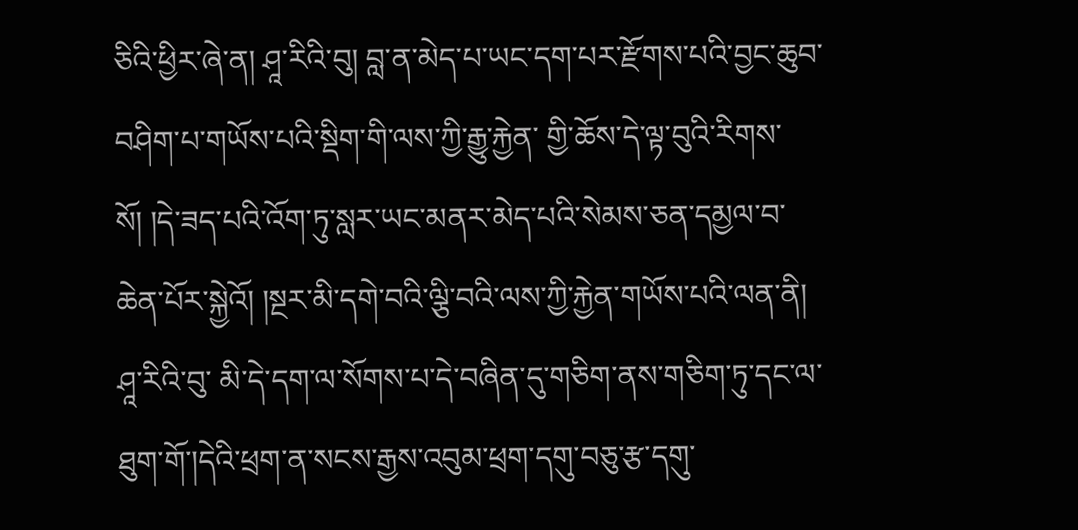ཅིའི་ཕྱིར་ཞེ་ན། ཤཱ་རིའི་བུ། བླ་ན་མེད་པ་ཡང་དག་པར་རྫོགས་པའི་བྱང་ཆུབ་བཤིག་པ་གཡོས་པའི་སྡིག་གི་ལས་ཀྱི་རྒྱུ་རྐྱེན་ གྱི་ཆོས་དེ་ལྟ་བུའི་རིགས་སོ། །དེ་ཟད་པའི་འོག་ཏུ་སླར་ཡང་མནར་མེད་པའི་སེམས་ཅན་དམྱལ་བ་ཆེན་པོར་སྐྱེའོ། །སྔར་མི་དགེ་བའི་ལྕི་བའི་ལས་ཀྱི་རྐྱེན་གཡོས་པའི་ལན་ནི། ཤཱ་རིའི་བུ་ མི་དེ་དག་ལ་སོགས་པ་དེ་བཞིན་དུ་གཅིག་ནས་གཅིག་ཏུ་དང་ལ་ཐུག་གོ་།དེའི་ཕྲག་ན་སངས་རྒྱས་འབུམ་ཕྲག་དགུ་བཅུ་རྩ་དགུ་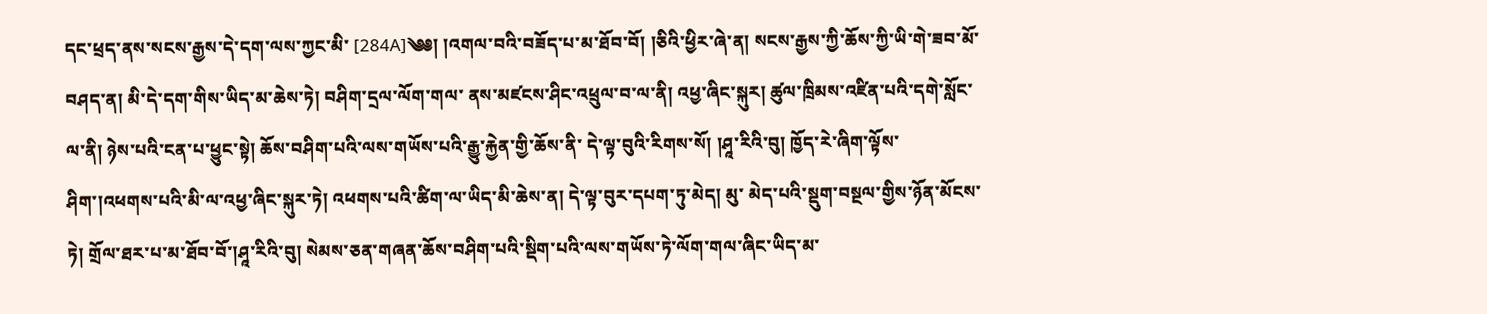དང་ཕྲད་ནས་སངས་རྒྱས་དེ་དག་ལས་ཀྱང་མི་ [284A]༄༅། །འགལ་བའི་བཟོད་པ་མ་ཐོབ་བོ། །ཅིའི་ཕྱིར་ཞེ་ན། སངས་རྒྱས་ཀྱི་ཆོས་ཀྱི་ཡི་གེ་ཟབ་མོ་བཤད་ན། མི་དེ་དག་གིས་ཡིད་མ་ཆེས་ཏེ། བཤིག་དྲལ་ལོག་གལ་ ནས་མཛངས་ཤིང་འཕྲུལ་བ་ལ་ནི། འཕྱ་ཞིང་སྐུར། ཚུལ་ཁྲིམས་འཛིན་པའི་དགེ་སློང་ལ་ནི། ཉེས་པའི་ངན་པ་ཕྱུང་སྟེ། ཆོས་བཤིག་པའི་ལས་གཡོས་པའི་རྒྱུ་རྐྱེན་གྱི་ཆོས་ནི་ དེ་ལྟ་བུའི་རིགས་སོ། །ཤཱ་རིའི་བུ། ཁྱོད་རེ་ཞིག་ལྟོས་ཤིག་།འཕགས་པའི་མི་ལ་འཕྱ་ཞིང་སྐུར་ཏེ། འཕགས་པའི་ཚིག་ལ་ཡིད་མི་ཆེས་ན། དེ་ལྟ་བུར་དཔག་ཏུ་མེད། མུ་ མེད་པའི་སྡུག་བསྔལ་གྱིས་ཉོན་མོངས་ཏེ། གྲོལ་ཐར་པ་མ་ཐོབ་བོ་།ཤཱ་རིའི་བུ། སེམས་ཅན་གཞན་ཆོས་བཤིག་པའི་སྡིག་པའི་ལས་གཡོས་ཏེ་ལོག་གལ་ཞིང་ཡིད་མ་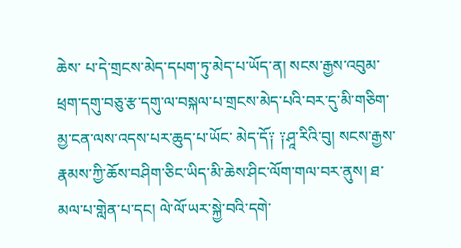ཆེས་ པ་དེ་གྲངས་མེད་དཔག་ཏུ་མེད་པ་ཡོད་ན། སངས་རྒྱས་འབུམ་ཕྲག་དགུ་བཅུ་རྩ་དགུ་ལ་བསྐལ་པ་གྲངས་མེད་པའི་བར་དུ་མི་གཅིག་མྱ་ངན་ལས་འདས་པར་ཆུད་པ་ཡོང་ མེད་དོ༑ ༑ཤཱ་རིའི་བུ། སངས་རྒྱས་རྣམས་ཀྱི་ཆོས་བཤིག་ཅིང་ཡིད་མི་ཆེས་ཤིང་ལོག་གལ་བར་ནུས། ཐ་མལ་པ་གླེན་པ་དང། ལེ་ལོ་ཡར་སྐྱེ་བའི་དགེ་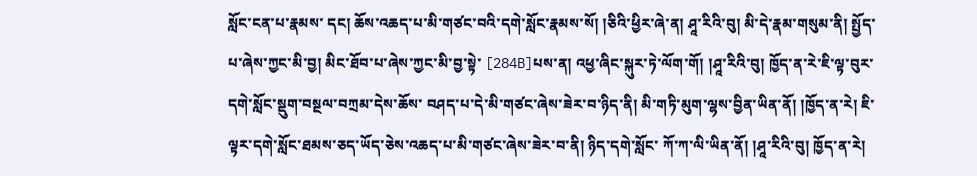སློང་ངན་པ་རྣམས་ དང། ཆོས་འཆད་པ་མི་གཙང་བའི་དགེ་སློང་རྣམས་སོ། །ཅིའི་ཕྱིར་ཞེ་ན། ཤཱ་རིའི་བུ། མི་དེ་རྣམ་གསུམ་ནི། སྤྱོད་པ་ཞེས་ཀྱང་མི་བྱ། མིང་ཐོབ་པ་ཞེས་ཀྱང་མི་བྱ་སྟེ་ [284B]པས་ན། འཕྱ་ཞིང་སྐུར་ཏེ་ལོག་གོ། །ཤཱ་རིའི་བུ། ཁྱོད་ན་རེ་ཇི་ལྟ་བུར་དགེ་སློང་སྡུག་བསྔལ་བཀྲམ་དེས་ཆོས་ བཤད་པ་དེ་མི་གཙང་ཞེས་ཟེར་བ་ཉིད་ནི། མི་གཏི་མུག་ལྷས་བྱིན་ཡིན་ནོ། །ཁྱོད་ན་རེ། ཇི་ལྟར་དགེ་སློང་ཐམས་ཅད་ཡོད་ཅེས་འཆད་པ་མི་གཙང་ཞེས་ཟེར་བ་ནི། ཉིད་དགེ་སློང་ ཀོ་ཀ་ལི་ཡིན་ནོ། །ཤཱ་རིའི་བུ། ཁྱོད་ན་རེ།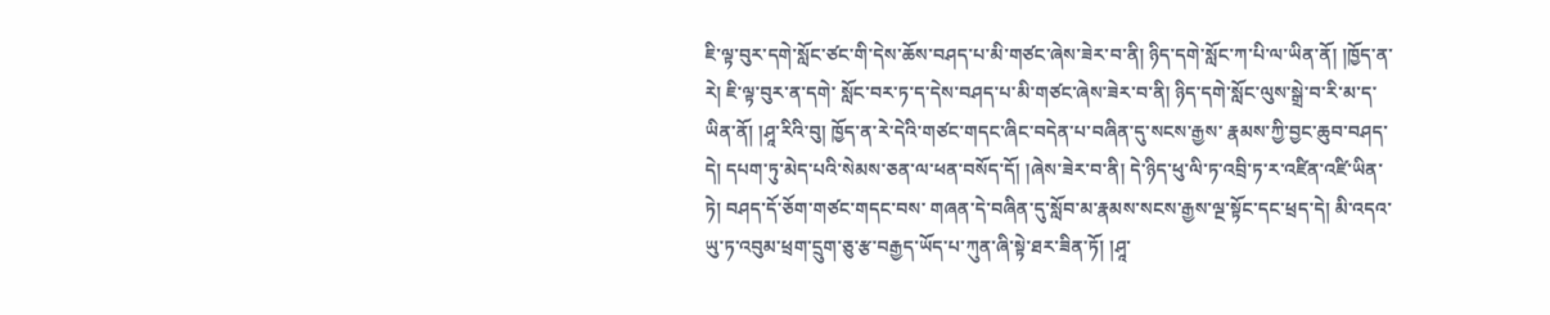ཇི་ལྟ་བུར་དགེ་སློང་ཙང་གི་དེས་ཆོས་བཤད་པ་མི་གཙང་ཞེས་ཟེར་བ་ནི། ཉིད་དགེ་སློང་ཀ་པི་ལ་ཡིན་ནོ། །ཁྱོད་ན་རེ། ཇི་ལྟ་བུར་ན་དགེ་ སློང་བར་ཏ་ད་དེས་བཤད་པ་མི་གཙང་ཞེས་ཟེར་བ་ནི། ཉིད་དགེ་སློང་ལུས་སྒྲེ་བ་རི་མ་ད་ཡིན་ནོ། །ཤཱ་རིའི་བུ། ཁྱོད་ན་རེ་དེའི་གཙང་གདང་ཞིང་བདེན་པ་བཞིན་དུ་སངས་རྒྱས་ རྣམས་ཀྱི་བྱང་ཆུབ་བཤད་དེ། དཔག་ཏུ་མེད་པའི་སེམས་ཅན་ལ་ཕན་བསོད་དོ། །ཞེས་ཟེར་བ་ནི། དེ་ཉིད་ཕུ་ལི་ཏ་འབྲི་ཏ་ར་འཛིན་འཛི་ཡིན་ཏེ། བཤད་དོ་ཅོག་གཙང་གདང་བས་ གཞན་དེ་བཞིན་དུ་སློབ་མ་རྣམས་སངས་རྒྱས་ལྔ་སྟོང་དང་ཕྲད་དེ། མི་འདའ་ཡུ་ཏ་འབུམ་ཕྲག་དྲུག་ཅུ་རྩ་བརྒྱད་ཡོད་པ་ཀུན་ཞི་སྟེ་ཐར་ཟིན་ཏོ། །ཤཱ་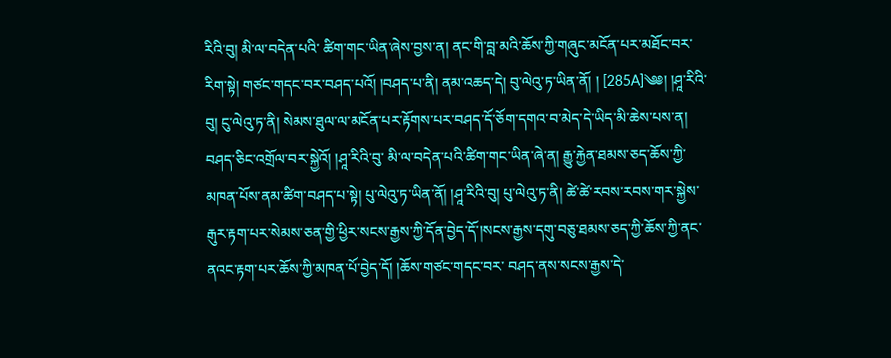རིའི་བུ། མི་ལ་བདེན་པའི་ ཚིག་གང་ཡིན་ཞེས་བྱས་ན། ནང་གི་བླ་མའི་ཆོས་ཀྱི་གཞུང་མངོན་པར་མཐོང་བར་རིག་སྟེ། གཙང་གདང་བར་བཤད་པའོ། །བཤད་པ་ནི། ནམ་འཆད་དེ། བུ་ལེའུ་ཏ་ཡིན་ནོ། ། [285A]༄༅། །ཤཱ་རིའི་བུ། ངུ་ལེའུ་ཏ་ནི། སེམས་ཐུལ་ལ་མངོན་པར་རྟོགས་པར་བཤད་དོ་ཅོག་དགའ་བ་མེད་དེ་ཡིད་མི་ཆེས་པས་ན། བཤད་ཅིང་འགྲོལ་བར་སྐྱེའོ། །ཤཱ་རིའི་བུ་ མི་ལ་བདེན་པའི་ཚིག་གང་ཡིན་ཞེ་ན། རྒྱུ་རྐྱེན་ཐམས་ཅད་ཆོས་ཀྱི་མཁན་པོས་ནམ་ཚིག་བཤད་པ་སྟེ། པུ་ལེའུ་ཏ་ཡིན་ནོ། །ཤཱ་རིའི་བུ། པུ་ལེའུ་ཏ་ནི། ཚེ་ཚེ་རབས་རབས་གར་སྐྱེས་ རྒུར་རྟག་པར་སེམས་ཅན་གྱི་ཕྱིར་སངས་རྒྱས་ཀྱི་དོན་བྱེད་དོ་།སངས་རྒྱས་དགུ་བཅུ་ཐམས་ཅད་ཀྱི་ཆོས་ཀྱི་ནང་ནའང་རྟག་པར་ཆོས་ཀྱི་མཁན་པོ་བྱེད་དོ། །ཆོས་གཙང་གདང་བར་ བཤད་ནས་སངས་རྒྱས་དེ་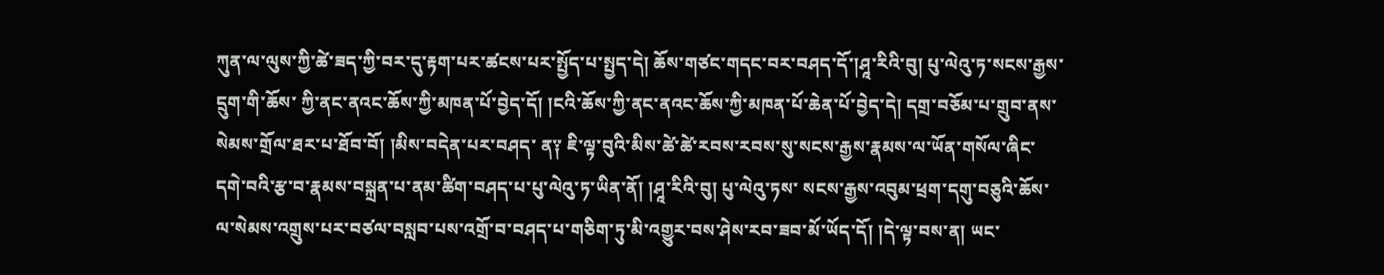ཀུན་ལ་ལུས་ཀྱི་ཚེ་ཟད་ཀྱི་བར་དུ་རྟག་པར་ཚངས་པར་སྤྱོད་པ་སྤྱད་དེ། ཆོས་གཙང་གདང་བར་བཤད་དོ་།ཤཱ་རིའི་བུ། པུ་ལེའུ་ཏ་སངས་རྒྱས་དྲུག་གི་ཆོས་ ཀྱི་ནང་ནའང་ཆོས་ཀྱི་མཁན་པོ་བྱེད་དོ། །ངའི་ཆོས་ཀྱི་ནང་ནའང་ཆོས་ཀྱི་མཁན་པོ་ཆེན་པོ་བྱེད་དེ། དགྲ་བཅོམ་པ་གྲུབ་ནས་སེམས་གྲོལ་ཐར་པ་ཐོབ་བོ། །མིས་བདེན་པར་བཤད་ ན༑ ཇི་ལྟ་བུའི་མིས་ཚེ་ཚེ་རབས་རབས་སུ་སངས་རྒྱས་རྣམས་ལ་ཡོན་གསོལ་ཞིང་དགེ་བའི་རྩ་བ་རྣམས་བསྐྲན་པ་ནམ་ཚིག་བཤད་པ་པུ་ལེའུ་ཏ་ཡིན་ནོ། །ཤཱ་རིའི་བུ། པུ་ལེའུ་ཏས་ སངས་རྒྱས་འབུམ་ཕྲག་དགུ་བཅུའི་ཆོས་ལ་སེམས་འགྲུས་པར་བཙལ་བསླབ་པས་འགྲོ་བ་བཤད་པ་གཅིག་ཏུ་མི་འགྱུར་བས་ཤེས་རབ་ཟབ་མོ་ཡོད་དོ། །དེ་ལྟ་བས་ན། ཡང་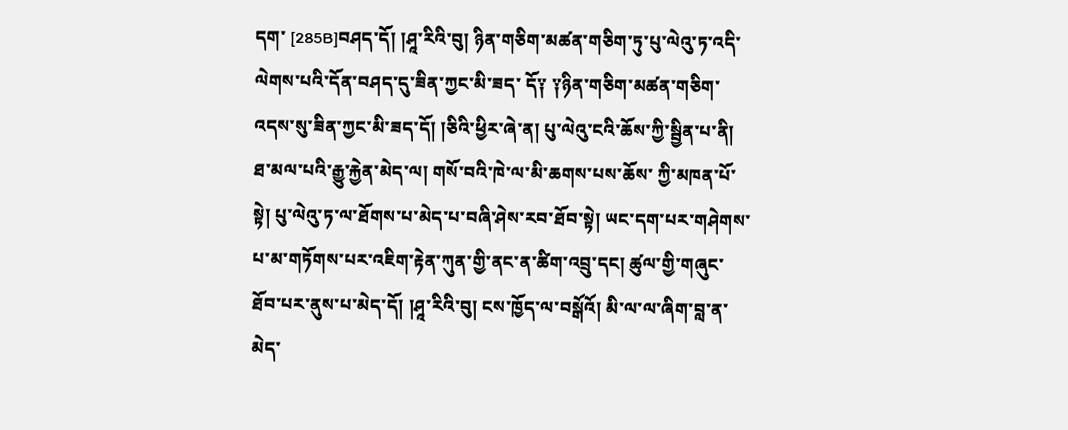དག་ [285B]བཤད་དོ། །ཤཱ་རིའི་བུ། ཉིན་གཅིག་མཚན་གཅིག་ཏུ་པུ་ལེའུ་ཏ་འདི་ལེགས་པའི་དོན་བཤད་དུ་ཟིན་ཀྱང་མི་ཟད་ དོ༑ ༑ཉིན་གཅིག་མཚན་གཅིག་འདས་སུ་ཟིན་ཀྱང་མི་ཟད་དོ། །ཅིའི་ཕྱིར་ཞེ་ན། པུ་ལེའུ་ངའི་ཆོས་ཀྱི་སྦྱིན་པ་ནི། ཐ་མལ་པའི་རྒྱུ་རྐྱེན་མེད་ལ། གསོ་བའི་ཁེ་ལ་མི་ཆགས་པས་ཆོས་ ཀྱི་མཁན་པོ་སྟེ། པུ་ལེའུ་ཏ་ལ་ཐོགས་པ་མེད་པ་བཞི་ཤེས་རབ་ཐོབ་སྟེ། ཡང་དག་པར་གཤེགས་པ་མ་གཏོགས་པར་འཇིག་རྟེན་ཀུན་གྱི་ནང་ན་ཚིག་འབྲུ་དང། ཚུལ་གྱི་གཞུང་ ཐོབ་པར་ནུས་པ་མེད་དོ། །ཤཱ་རིའི་བུ། ངས་ཁྱོད་ལ་བསྒོའོ། མི་ལ་ལ་ཞིག་བླ་ན་མེད་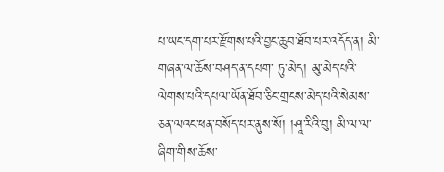པ་ཡང་དག་པར་རྫོགས་པའི་བྱང་ཆུབ་ཐོབ་པར་འདོད་ན། མི་གཞན་ལ་ཆོས་བཤད་ན་དཔག་ ཏུ་མེད། མུ་མེད་པའི་ལེགས་པའི་དཔལ་ཡོན་ཐོབ་ཅིང་གྲངས་མེད་པའི་སེམས་ཅན་ལའང་ཕན་བསོད་པར་ནུས་སོ། །ཤཱ་རིའི་བུ། མི་ལ་ལ་ཞིག་གིས་ཆོས་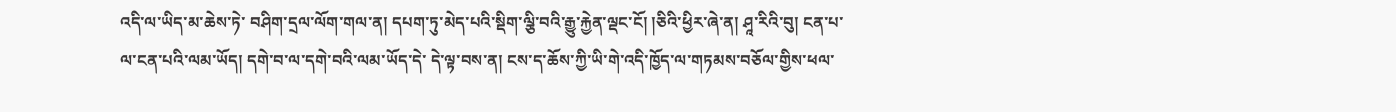འདི་ལ་ཡིད་མ་ཆེས་ཏེ་ བཤིག་དྲལ་ལོག་གལ་ན། དཔག་ཏུ་མེད་པའི་སྡིག་ལྕི་བའི་རྒྱུ་རྐྱེན་ལྡང་ངོ། །ཅིའི་ཕྱིར་ཞེ་ན། ཤཱ་རིའི་བུ། ངན་པ་ལ་ངན་པའི་ལམ་ཡོད། དགེ་བ་ལ་དགེ་བའི་ལམ་ཡོད་དེ་ དེ་ལྟ་བས་ན། ངས་ད་ཆོས་ཀྱི་ཡི་གེ་འདི་ཁྱོད་ལ་གཏམས་བཅོལ་གྱིས་ཕལ་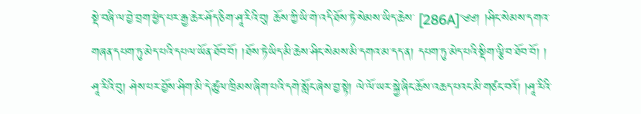སྡེ་བཞི་ལ་བྱེ་བྲག་ཕྱེད་པར་རྒྱ་ཆེར་ཤོད་ཅིག་ཤཱ་རིའི་བུ། ཆོས་ཀྱི་ཡི་གེ་འདི་ཐོས་ཏེ་སེམས་ཡིད་ཆེས་ [286A]༄༅། །ཤིང་སེམས་དགའ་གཞན་དཔག་ཏུ་མེད་པའི་དཔལ་ཡོན་ཐོབ་བོ། །ཐོས་ཏེ་ཡིད་མི་ཆེས་ཤིང་སེམས་མི་དགའ་མ་དད་ན། དཔག་ཏུ་མེད་པའི་སྡིག་ལྕི་བ་ཐོབ་བོ། ། ཤཱ་རིའི་བུ། ཤེས་པར་བྱོས་ཤིག་མི་དེ་ཚུལ་ཁྲིམས་ཞིག་པའི་དགེ་སློང་ཞེས་བྱ་སྟེ། ལེ་ལོ་ཡར་སྐྱེ་ཞིང་ཆོས་འཆད་པའང་མི་གཙང་བའོ། །ཤཱ་རིའི་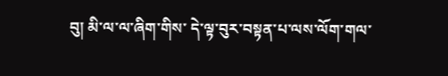བུ། མི་ལ་ལ་ཞིག་གིས་ དེ་ལྟ་བུར་བསྟན་པ་ལས་ལོག་གལ་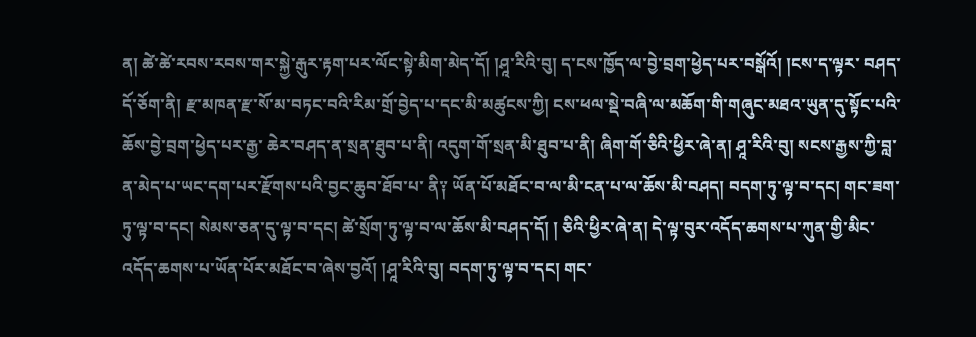ན། ཚེ་ཚེ་རབས་རབས་གར་སྐྱེ་རྒུར་རྟག་པར་ལོང་སྟེ་མིག་མེད་དོ། །ཤཱ་རིའི་བུ། ད་ངས་ཁྱོད་ལ་བྱེ་བྲག་ཕྱེད་པར་བསྒོའོ། །ངས་ད་ལྟར་ བཤད་དོ་ཅོག་ནི། རྫ་མཁན་རྫ་སོ་མ་བཏང་བའི་རིམ་གྲོ་བྱེད་པ་དང་མི་མཚུངས་ཀྱི། ངས་ཕལ་སྡེ་བཞི་ལ་མཆོག་གི་གཞུང་མཐའ་ཡུན་དུ་སྟོང་པའི་ཆོས་བྱེ་བྲག་ཕྱེད་པར་རྒྱ་ ཆེར་བཤད་ན་སྲན་ཐུབ་པ་ནི། འདུག་གོ་སྲན་མི་ཐུབ་པ་ནི། ཞིག་གོ་ཅིའི་ཕྱིར་ཞེ་ན། ཤཱ་རིའི་བུ། སངས་རྒྱས་ཀྱི་བླ་ན་མེད་པ་ཡང་དག་པར་རྫོགས་པའི་བྱང་ཆུབ་ཐོབ་པ་ ནི༑ ཡོན་པོ་མཐོང་བ་ལ་མི་ངན་པ་ལ་ཆོས་མི་བཤད། བདག་ཏུ་ལྟ་བ་དང། གང་ཟག་ཏུ་ལྟ་བ་དང། སེམས་ཅན་དུ་ལྟ་བ་དང། ཚེ་སྲོག་ཏུ་ལྟ་བ་ལ་ཆོས་མི་བཤད་དོ། ། ཅིའི་ཕྱིར་ཞེ་ན། དེ་ལྟ་བུར་འདོད་ཆགས་པ་ཀུན་གྱི་མིང་འདོད་ཆགས་པ་ཡོན་པོར་མཐོང་བ་ཞེས་བྱའོ། །ཤཱ་རིའི་བུ། བདག་ཏུ་ལྟ་བ་དང། གང་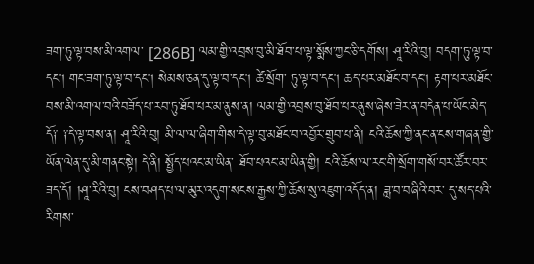ཟག་ཏུ་ལྟ་བས་མི་འགལ་ [286B] ལམ་གྱི་འབྲས་བུ་མི་ཐོབ་པ་ལྟ་སྨོས་ཀྱང་ཅི་དགོས། ཤཱ་རིའི་བུ། བདག་ཏུ་ལྟ་བ་དང། གང་ཟག་ཏུ་ལྟ་བ་དང། སེམས་ཅན་དུ་ལྟ་བ་དང། ཚེ་སྲོག་ ཏུ་ལྟ་བ་དང། ཆད་པར་མཐོང་བ་དང། རྟག་པར་མཐོང་བས་མི་འགལ་བའི་བཟོད་པ་རབ་ཏུ་ཐོབ་པར་མ་ནུས་ན། ལམ་གྱི་འབྲས་བུ་ཐོབ་པར་ནུས་ཞེས་ཟེར་ན་བདེན་པ་ཡོང་མེད་ དོ༑ ༑དེ་ལྟ་བས་ན། ཤཱ་རིའི་བུ། མི་ལ་ལ་ཞིག་གིས་དེ་ལྟ་བུ་མཐོང་བ་འབྱོར་གྲུབ་པ་ནི། ངའི་ཆོས་ཀྱི་ནང་ན་ངས་གཞན་གྱི་ཡོན་ལེན་དུ་མི་གནང་སྟེ། དེ་ནི། སྤྱོད་པའང་མ་ཡིན་ ཐོབ་པའང་མ་ཡིན་གྱི། ངའི་ཆོས་ལ་རང་གི་སྲོག་གསོ་བར་ཚོར་བར་ཟད་དོ། །ཤཱ་རིའི་བུ། ངས་བཤད་པ་ལ་མུར་འདུག་སངས་རྒྱས་ཀྱི་ཆོས་སུ་འཇུག་འདོད་ན། ཟླ་བ་བཞིའི་བར་ དུ་སད་པའི་རིགས་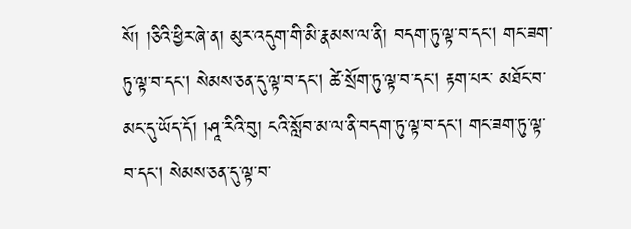སོ། །ཅིའི་ཕྱིར་ཞེ་ན། མུར་འདུག་གི་མི་རྣམས་ལ་ནི། བདག་ཏུ་ལྟ་བ་དང། གང་ཟག་ཏུ་ལྟ་བ་དང། སེམས་ཅན་དུ་ལྟ་བ་དང། ཚེ་སྲོག་ཏུ་ལྟ་བ་དང། རྟག་པར་ མཐོང་བ་མང་དུ་ཡོད་དོ། །ཤཱ་རིའི་བུ། ངའི་སློབ་མ་ལ་ནི་བདག་ཏུ་ལྟ་བ་དང། གང་ཟག་ཏུ་ལྟ་བ་དང། སེམས་ཅན་དུ་ལྟ་བ་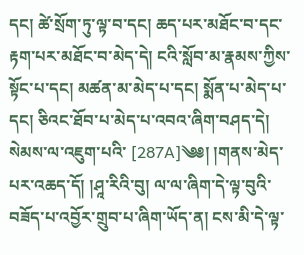དང། ཚེ་སྲོག་ཏུ་ལྟ་བ་དང། ཆད་པར་མཐོང་བ་དང་ རྟག་པར་མཐོང་བ་མེད་དེ། ངའི་སློབ་མ་རྣམས་ཀྱིས་སྟོང་པ་དང། མཚན་མ་མེད་པ་དང། སྨོན་པ་མེད་པ་དང། ཅིའང་ཐོབ་པ་མེད་པ་འབའ་ཞིག་བཤད་དེ། སེམས་ལ་འཇུག་པའི་ [287A]༄༅། །གནས་མེད་པར་འཆད་དོ། །ཤཱ་རིའི་བུ། ལ་ལ་ཞིག་དེ་ལྟ་བུའི་བཟོད་པ་འབྱོར་གྲུབ་པ་ཞིག་ཡོད་ན། ངས་མི་དེ་ལྟ་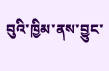བུའི་ཁྱིམ་ནས་བྱུང་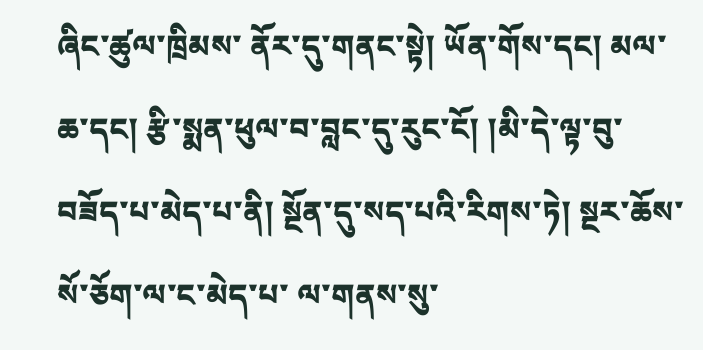ཞིང་ཚུལ་ཁྲིམས་ ནོར་དུ་གནང་སྟེ། ཡོན་གོས་དང། མལ་ཆ་དང། རྩི་སྨན་ཕུལ་བ་བླང་དུ་རུང་ངོ། །མི་དེ་ལྟ་བུ་བཟོད་པ་མེད་པ་ནི། སྔོན་དུ་སད་པའི་རིགས་ཏེ། སྔར་ཆོས་སོ་ཅོག་ལ་ང་མེད་པ་ ལ་གནས་སུ་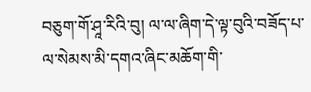བཅུག་གོ་ཤཱ་རིའི་བུ། ལ་ལ་ཞིག་དེ་ལྟ་བུའི་བཟོད་པ་ལ་སེམས་མི་དགའ་ཞིང་མཆོག་གི་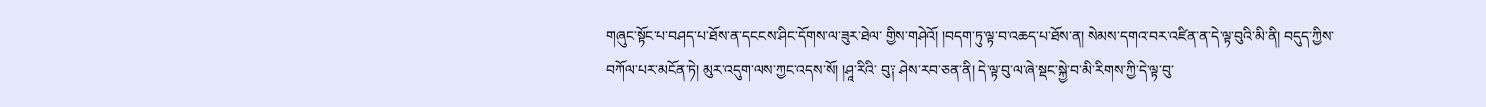གཞུང་སྟོང་པ་བཤད་པ་ཐོས་ན་དངངས་ཤིང་དོགས་ལ་ཟུར་ཐེལ་ གྱིས་གཤེའོ། །བདག་ཏུ་ལྟ་བ་འཆད་པ་ཐོས་ན། སེམས་དགའ་བར་འཛིན་ན་དེ་ལྟ་བུའི་མི་ནི། བདུད་ཀྱིས་བཀོལ་པར་མངོན་ཏེ། མུར་འདུག་ལས་ཀྱང་འདས་སོ། །ཤཱ་རིའི་ བུ༑ ཤེས་རབ་ཅན་ནི། དེ་ལྟ་བུ་ལ་ཞེ་སྡང་སྐྱེ་བ་མི་རིགས་ཀྱི་དེ་ལྟ་བུ་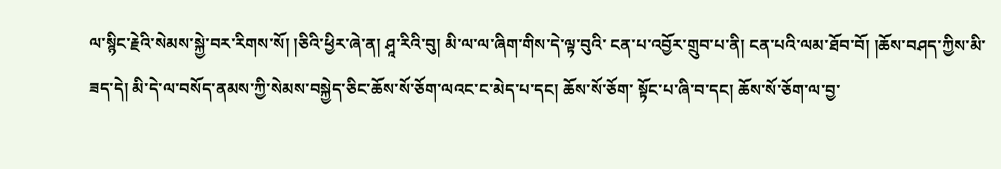ལ་སྙིང་རྗེའི་སེམས་སྐྱེ་བར་རིགས་སོ། །ཅིའི་ཕྱིར་ཞེ་ན། ཤཱ་རིའི་བུ། མི་ལ་ལ་ཞིག་གིས་དེ་ལྟ་བུའི་ ངན་པ་འབྱོར་གྲུབ་པ་ནི། ངན་པའི་ལམ་ཐོབ་བོ། །ཆོས་བཤད་ཀྱིས་མི་ཟད་དེ། མི་དེ་ལ་བསོད་ནམས་ཀྱི་སེམས་བསྐྱེད་ཅིང་ཆོས་སོ་ཅོག་ལའང་ང་མེད་པ་དང། ཆོས་སོ་ཅོག་ སྟོང་པ་ཞི་བ་དང། ཆོས་སོ་ཅོག་ལ་བྱ་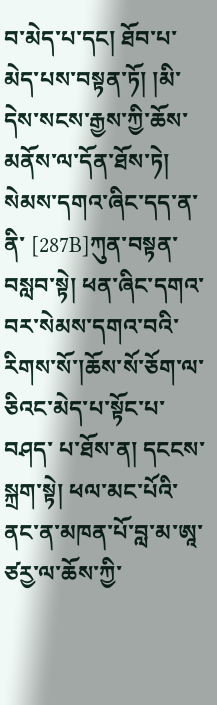བ་མེད་པ་དང། ཐོབ་པ་མེད་པས་བསྟན་ཏོ། །མི་དེས་སངས་རྒྱས་ཀྱི་ཆོས་མནོས་ལ་དོན་ཐོས་ཏེ། སེམས་དགའ་ཞིང་དད་ན་ནི་ [287B]ཀུན་བསྟན་བསླབ་སྟེ། ཕན་ཞིང་དགའ་བར་སེམས་དགའ་བའི་རིགས་སོ་།ཆོས་སོ་ཅོག་ལ་ཅིའང་མེད་པ་སྟོང་པ་བཤད་ པ་ཐོས་ན། དངངས་སྐྲག་སྟེ། ཕལ་མང་པོའི་ནང་ན་མཁན་པོ་བླ་མ་ཨཱ་ཙརྱ་ལ་ཆོས་ཀྱི་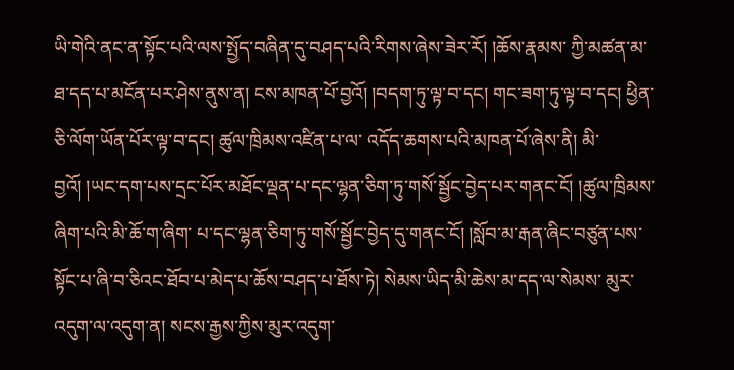ཡི་གེའི་ནང་ན་སྟོང་པའི་ལས་སྤྱོད་བཞིན་དུ་བཤད་པའི་རིགས་ཞེས་ཟེར་རོ། །ཆོས་རྣམས་ ཀྱི་མཚན་མ་ཐ་དད་པ་མངོན་པར་ཤེས་ནུས་ན། ངས་མཁན་པོ་བྱའོ། །བདག་ཏུ་ལྟ་བ་དང། གང་ཟག་ཏུ་ལྟ་བ་དང། ཕྱིན་ཅི་ལོག་ཡོན་པོར་ལྟ་བ་དང། ཚུལ་ཁྲིམས་འཛིན་པ་ལ་ འདོད་ཆགས་པའི་མཁན་པོ་ཞེས་ནི། མི་བྱའོ། །ཡང་དག་པས་དྲང་པོར་མཐོང་ལྡན་པ་དང་ལྷན་ཅིག་ཏུ་གསོ་སྦྱོང་བྱེད་པར་གནང་ངོ། །ཚུལ་ཁྲིམས་ཞིག་པའི་མི་ཆོ་ག་ཞིག་ པ་དང་ལྷན་ཅིག་ཏུ་གསོ་སྦྱོང་བྱེད་དུ་གནང་ངོ། །སློབ་མ་རྒན་ཞིང་བཙུན་པས་སྟོང་པ་ཞི་བ་ཅིའང་ཐོབ་པ་མེད་པ་ཆོས་བཤད་པ་ཐོས་ཏེ། སེམས་ཡིད་མི་ཆེས་མ་དད་ལ་སེམས་ མུར་འདུག་ལ་འདུག་ན། སངས་རྒྱས་ཀྱིས་མུར་འདུག་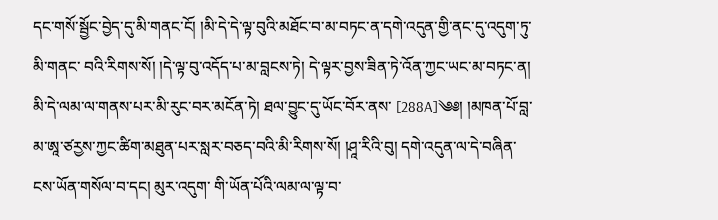དང་གསོ་སྦྱོང་བྱེད་དུ་མི་གནང་ངོ། །མི་དེ་དེ་ལྟ་བུའི་མཐོང་བ་མ་བཏང་ན་དགེ་འདུན་གྱི་ནང་དུ་འདུག་ཏུ་མི་གནང་ བའི་རིགས་སོ། །དེ་ལྟ་བུ་འདོད་པ་མ་བླངས་ཏེ། དེ་ལྟར་བྱས་ཟིན་ཏེ་འོན་ཀྱང་ཡང་མ་བཏང་ན། མི་དེ་ལམ་ལ་གནས་པར་མི་རུང་བར་མངོན་ཏེ། ཐལ་བྱུང་དུ་ཡོང་བོར་ནས་ [288A]༄༅། །མཁན་པོ་བླ་མ་ཨཱ་ཙརྱས་ཀྱང་ཚིག་མཐུན་པར་སླར་བཅད་བའི་མི་རིགས་སོ། །ཤཱ་རིའི་བུ། དགེ་འདུན་ལ་དེ་བཞིན་ངས་ཡོན་གསོལ་བ་དང། མུར་འདུག་ གི་ཡོན་པོའི་ལམ་ལ་ལྟ་བ་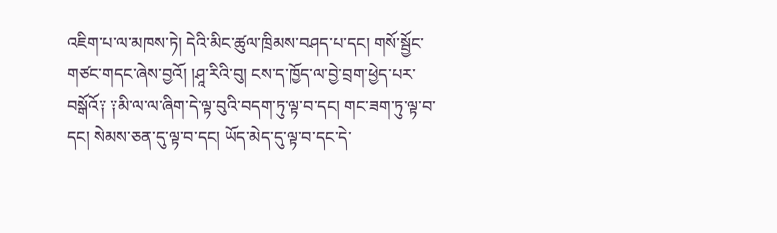འཇིག་པ་ལ་མཁས་ཏེ། དེའི་མིང་ཚུལ་ཁྲིམས་བཤད་པ་དང། གསོ་སྦྱོང་གཙང་གདང་ཞེས་བྱའོ། །ཤཱ་རིའི་བུ། ངས་ད་ཁྱོད་ལ་བྱེ་བྲག་ཕྱེད་པར་ བསྒོའོ༑ ༑མི་ལ་ལ་ཞིག་དེ་ལྟ་བུའི་བདག་ཏུ་ལྟ་བ་དང། གང་ཟག་ཏུ་ལྟ་བ་དང། སེམས་ཅན་དུ་ལྟ་བ་དང། ཡོད་མེད་དུ་ལྟ་བ་དང་དེ་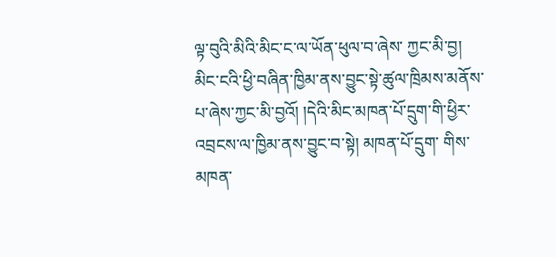ལྟ་བུའི་མིའི་མིང་ང་ལ་ཡོན་ཕུལ་བ་ཞེས་ ཀྱང་མི་བྱ། མིང་ངའི་ཕྱི་བཞིན་ཁྱིམ་ནས་བྱུང་སྟེ་ཚུལ་ཁྲིམས་མནོས་པ་ཞེས་ཀྱང་མི་བྱའོ། །དེའི་མིང་མཁན་པོ་དྲུག་གི་ཕྱིར་འབྲངས་ལ་ཁྱིམ་ནས་བྱུང་བ་སྟེ། མཁན་པོ་དྲུག་ གིས་མཁན་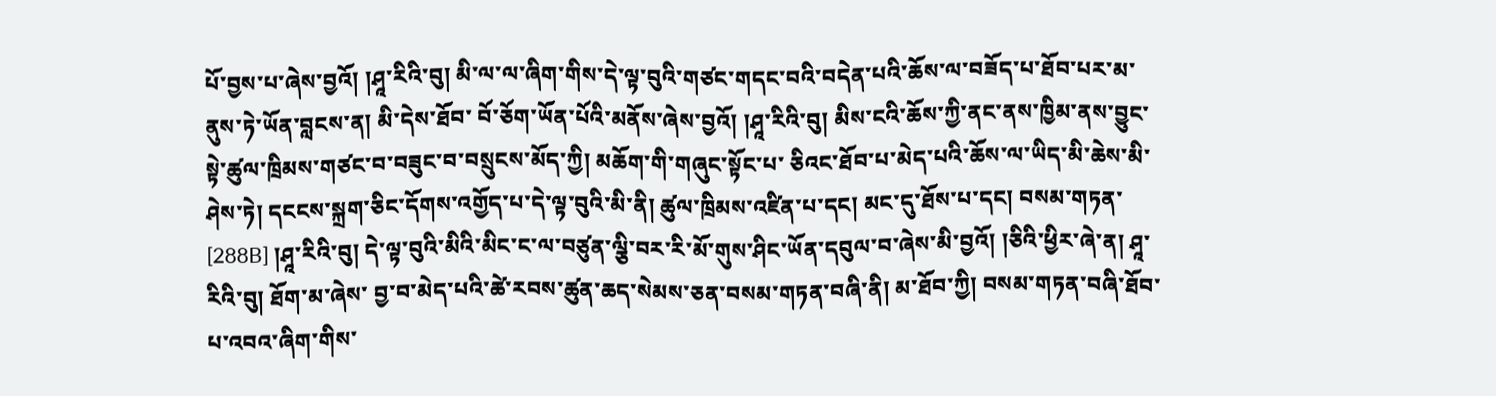པོ་བྱས་པ་ཞེས་བྱའོ། །ཤཱ་རིའི་བུ། མི་ལ་ལ་ཞིག་གིས་དེ་ལྟ་བུའི་གཙང་གདང་བའི་བདེན་པའི་ཆོས་ལ་བཟོད་པ་ཐོབ་པར་མ་ནུས་ཏེ་ཡོན་བླངས་ན། མི་དེས་ཐོབ་ བོ་ཅོག་ཡོན་པོའི་མནོས་ཞེས་བྱའོ། །ཤཱ་རིའི་བུ། མིས་ངའི་ཆོས་ཀྱི་ནང་ནས་ཁྱིམ་ནས་བྱུང་སྟེ་ཚུལ་ཁྲིམས་གཙང་བ་བཟུང་བ་བསྲུངས་མོད་ཀྱི། མཆོག་གི་གཞུང་སྟོང་པ་ ཅིའང་ཐོབ་པ་མེད་པའི་ཆོས་ལ་ཡིད་མི་ཆེས་མི་ཤེས་ཏེ། དངངས་སྐྲག་ཅིང་དོགས་འགྱོད་པ་དེ་ལྟ་བུའི་མི་ནི། ཚུལ་ཁྲིམས་འཛིན་པ་དང། མང་དུ་ཐོས་པ་དང། བསམ་གཏན་ [288B] །ཤཱ་རིའི་བུ། དེ་ལྟ་བུའི་མིའི་མིང་ང་ལ་བཙུན་ལྕི་བར་རི་མོ་གུས་ཤིང་ཡོན་དབུལ་བ་ཞེས་མི་བྱའོ། །ཅིའི་ཕྱིར་ཞེ་ན། ཤཱ་རིའི་བུ། ཐོག་མ་ཞེས་ བྱ་བ་མེད་པའི་ཚེ་རབས་ཚུན་ཆད་སེམས་ཅན་བསམ་གཏན་བཞི་ནི། མ་ཐོབ་ཀྱི། བསམ་གཏན་བཞི་ཐོབ་པ་འབའ་ཞིག་གིས་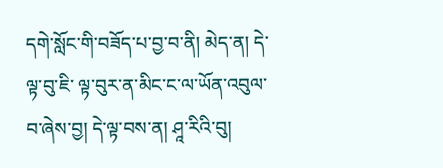དགེ་སློང་གི་བཟོད་པ་བྱ་བ་ནི། མེད་ན། དེ་ལྟ་བུ་ཇི་ ལྟ་བུར་ན་མིང་ང་ལ་ཡོན་འབུལ་བ་ཞེས་བྱ། དེ་ལྟ་བས་ན། ཤཱ་རིའི་བུ།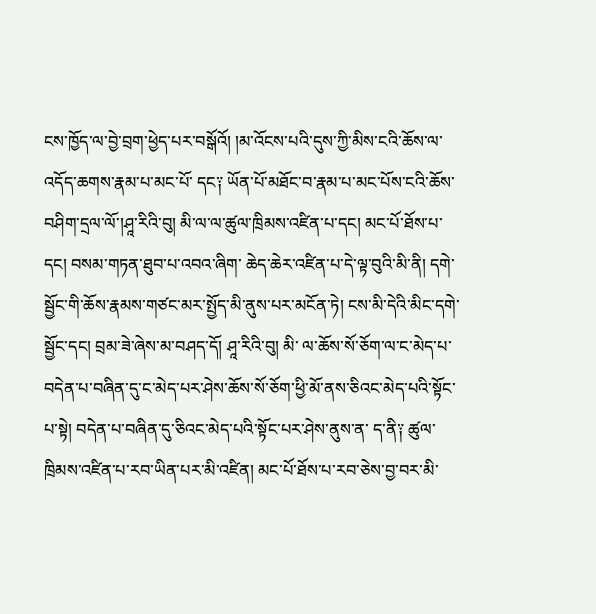ངས་ཁྱོད་ལ་བྱེ་བྲག་ཕྱེད་པར་བསྒོའོ། །མ་འོངས་པའི་དུས་ཀྱི་མིས་ངའི་ཆོས་ལ་འདོད་ཆགས་རྣམ་པ་མང་པོ་ དང༑ ཡོན་པོ་མཐོང་བ་རྣམ་པ་མང་པོས་ངའི་ཆོས་བཤིག་དྲལ་ལོ་།ཤཱ་རིའི་བུ། མི་ལ་ལ་ཚུལ་ཁྲིམས་འཛིན་པ་དང། མང་པོ་ཐོས་པ་དང། བསམ་གཏན་ཐུབ་པ་འབའ་ཞིག་ ཆེད་ཆེར་འཛིན་པ་དེ་ལྟ་བུའི་མི་ནི། དགེ་སྦྱོང་གི་ཆོས་རྣམས་གཙང་མར་སྤྱོད་མི་ནུས་པར་མངོན་ཏེ། ངས་མི་དེའི་མིང་དགེ་སྦྱོང་དང། བྲམ་ཟེ་ཞེས་མ་བཤད་དོ། ཤཱ་རིའི་བུ། མི་ ལ་ཆོས་སོ་ཅོག་ལ་ང་མེད་པ་བདེན་པ་བཞིན་དུ་ང་མེད་པར་ཤེས་ཆོས་སོ་ཅོག་ཕྱི་མོ་ནས་ཅིའང་མེད་པའི་སྟོང་པ་སྟེ། བདེན་པ་བཞིན་དུ་ཅིའང་མེད་པའི་སྟོང་པར་ཤེས་ནུས་ན་ ད་ནི༑ ཚུལ་ཁྲིམས་འཛིན་པ་རབ་ཡིན་པར་མི་འཛིན། མང་པོ་ཐོས་པ་རབ་ཅེས་བྱ་བར་མི་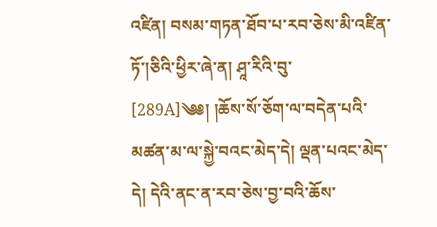འཛིན། བསམ་གཏན་ཐོབ་པ་རབ་ཅེས་མི་འཛིན་ཏོ་།ཅིའི་ཕྱིར་ཞེ་ན། ཤཱ་རིའི་བུ་ [289A]༄༅། །ཆོས་སོ་ཅོག་ལ་བདེན་པའི་མཚན་མ་ལ་སྐྱེ་བའང་མེད་དེ། ལྡན་པའང་མེད་དེ། དེའི་ནང་ན་རབ་ཅེས་བྱ་བའི་ཆོས་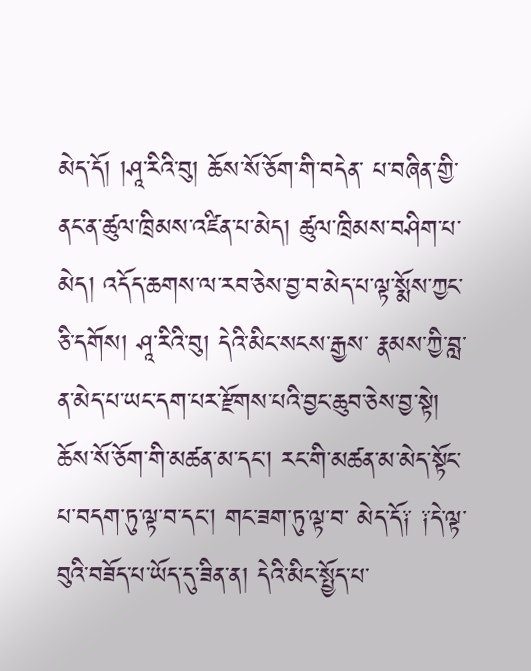མེད་དོ། །ཤཱ་རིའི་བུ། ཆོས་སོ་ཅོག་གི་བདེན་ པ་བཞིན་གྱི་ནང་ན་ཚུལ་ཁྲིམས་འཛིན་པ་མེད། ཚུལ་ཁྲིམས་བཤིག་པ་མེད། འདོད་ཆགས་ལ་རབ་ཅེས་བྱ་བ་མེད་པ་ལྟ་སྨོས་ཀྱང་ཅི་དགོས། ཤཱ་རིའི་བུ། དེའི་མིང་སངས་རྒྱས་ རྣམས་ཀྱི་བླ་ན་མེད་པ་ཡང་དག་པར་རྫོགས་པའི་བྱང་ཆུབ་ཅེས་བྱ་སྟེ། ཆོས་སོ་ཅོག་གི་མཚན་མ་དང། རང་གི་མཚན་མ་མེད་སྟོང་པ་བདག་ཏུ་ལྟ་བ་དང། གང་ཟག་ཏུ་ལྟ་བ་ མེད་དོ༑ ༑དེ་ལྟ་བུའི་བཟོད་པ་ཡོད་དུ་ཟིན་ན། དེའི་མིང་སྤྱོད་པ་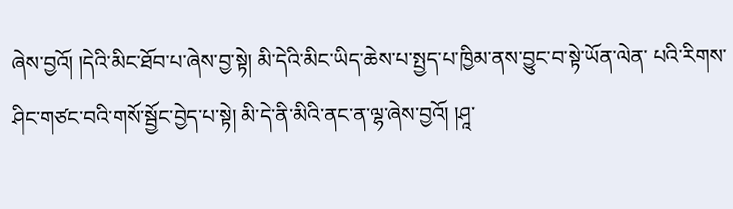ཞེས་བྱའོ། །དེའི་མིང་ཐོབ་པ་ཞེས་བྱ་སྟེ། མི་དེའི་མིང་ཡིད་ཆེས་པ་སྤྱད་པ་ཁྱིམ་ནས་བྱུང་བ་སྟེ་ཡོན་ལེན་ པའི་རིགས་ཤིང་གཙང་བའི་གསོ་སྦྱོང་བྱེད་པ་སྟེ། མི་དེ་ནི་མིའི་ནང་ན་ལྷ་ཞེས་བྱའོ། །ཤཱ་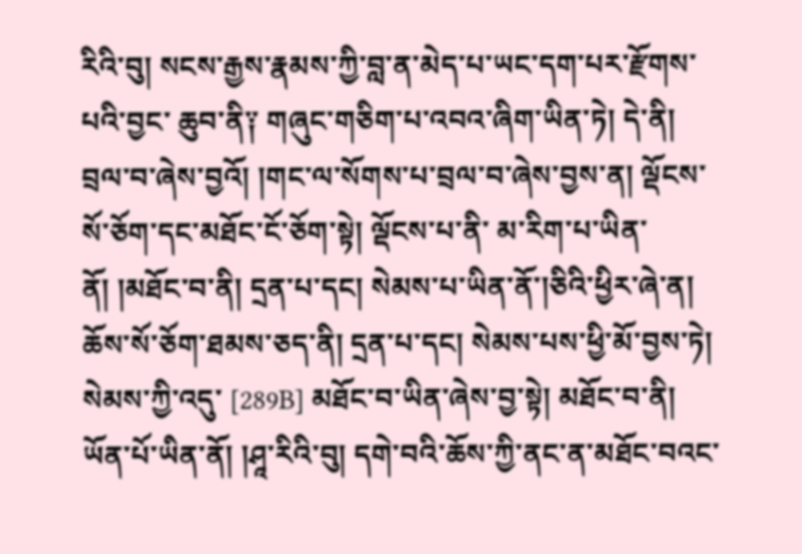རིའི་བུ། སངས་རྒྱས་རྣམས་ཀྱི་བླ་ན་མེད་པ་ཡང་དག་པར་རྫོགས་པའི་བྱང་ ཆུབ་ནི༑ གཞུང་གཅིག་པ་འབའ་ཞིག་ཡིན་ཏེ། དེ་ནི། བྲལ་བ་ཞེས་བྱའོ། །གང་ལ་སོགས་པ་བྲལ་བ་ཞེས་བྱས་ན། ལྡོངས་སོ་ཅོག་དང་མཐོང་ངོ་ཅོག་སྟེ། ལྡོངས་པ་ནི་ མ་རིག་པ་ཡིན་ནོ། །མཐོང་བ་ནི། དྲན་པ་དང། སེམས་པ་ཡིན་ནོ་།ཅིའི་ཕྱིར་ཞེ་ན། ཆོས་སོ་ཅོག་ཐམས་ཅད་ནི། དྲན་པ་དང། སེམས་པས་ཕྱི་མོ་བྱས་ཏེ། སེམས་ཀྱི་འདུ་ [289B] མཐོང་བ་ཡིན་ཞེས་བྱ་སྟེ། མཐོང་བ་ནི། ཡོན་པོ་ཡིན་ནོ། །ཤཱ་རིའི་བུ། དགེ་བའི་ཆོས་ཀྱི་ནང་ན་མཐོང་བའང་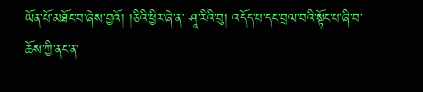ཡོན་པོ་མཐོང་བ་ཞེས་བྱའོ། །ཅིའི་ཕྱིར་ཞེ་ན་ ཤཱ་རིའི་བུ། འདོད་པ་དང་བྲལ་བའི་སྟོང་པ་ཞི་བ་ཆོས་ཀྱི་ནང་ན་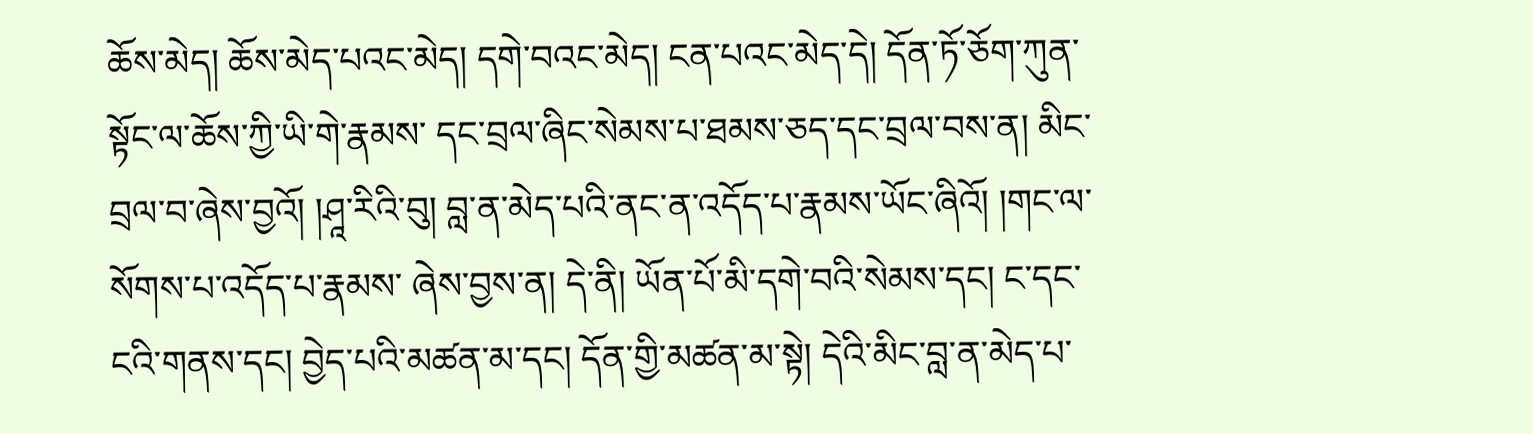ཆོས་མེད། ཆོས་མེད་པའང་མེད། དགེ་བའང་མེད། ངན་པའང་མེད་དེ། དོན་ཏོ་ཅོག་ཀུན་སྟོང་ལ་ཆོས་ཀྱི་ཡི་གེ་རྣམས་ དང་བྲལ་ཞིང་སེམས་པ་ཐམས་ཅད་དང་བྲལ་བས་ན། མིང་བྲལ་བ་ཞེས་བྱའོ། །ཤཱ་རིའི་བུ། བླ་ན་མེད་པའི་ནང་ན་འདོད་པ་རྣམས་ཡོང་ཞིའོ། །གང་ལ་སོགས་པ་འདོད་པ་རྣམས་ ཞེས་བྱས་ན། དེ་ནི། ཡོན་པོ་མི་དགེ་བའི་སེམས་དང། ང་དང་ངའི་གནས་དང། བྱེད་པའི་མཚན་མ་དང། དོན་གྱི་མཚན་མ་སྟེ། དེའི་མིང་བླ་ན་མེད་པ་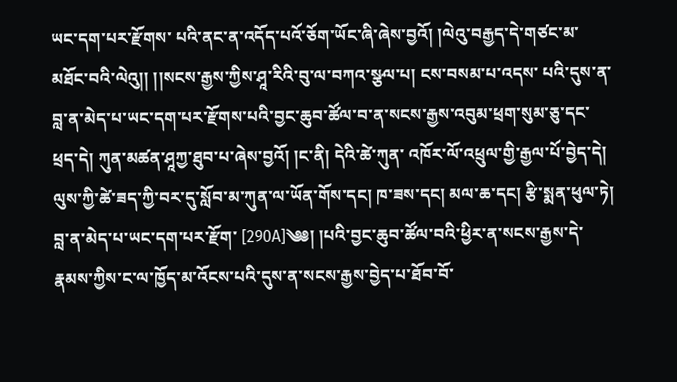ཡང་དག་པར་རྫོགས་ པའི་ནང་ན་འདོད་པའོ་ཅོག་ཡོང་ཞི་ཞེས་བྱའོ། །ལེའུ་བརྒྱད་དེ་གཙང་མ་མཐོང་བའི་ལེའུ།། །།སངས་རྒྱས་ཀྱིས་ཤཱ་རིའི་བུ་ལ་བཀའ་སྩལ་པ། ངས་བསམ་པ་འདས་ པའི་དུས་ན་བླ་ན་མེད་པ་ཡང་དག་པར་རྫོགས་པའི་བྱང་ཆུབ་ཚོལ་བ་ན་སངས་རྒྱས་འབུམ་ཕྲག་སུམ་ཅུ་དང་ཕྲད་དེ། ཀུན་མཚན་ཤཱཀྱ་ཐུབ་པ་ཞེས་བྱའོ། །ང་ནི། དེའི་ཚེ་ཀུན་ འཁོར་ལོ་འཕྲུལ་གྱི་རྒྱལ་པོ་བྱེད་དེ། ལུས་ཀྱི་ཚེ་ཟད་ཀྱི་བར་དུ་སློབ་མ་ཀུན་ལ་ཡོན་གོས་དང། ཁ་ཟས་དང། མལ་ཆ་དང། རྩི་སྨན་ཕུལ་ཏེ། བླ་ན་མེད་པ་ཡང་དག་པར་རྫོག་ [290A]༄༅། །པའི་བྱང་ཆུབ་ཚོལ་བའི་ཕྱིར་ན་སངས་རྒྱས་དེ་རྣམས་ཀྱིས་ང་ལ་ཁྱོད་མ་འོངས་པའི་དུས་ན་སངས་རྒྱས་བྱེད་པ་ཐོབ་བོ་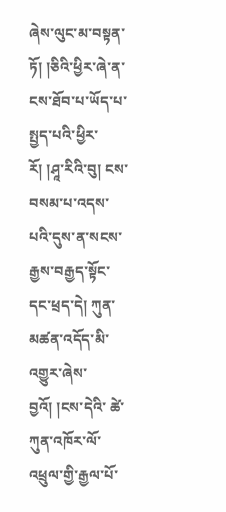ཞེས་ལུང་མ་བསྟན་ཏོ། །ཅིའི་ཕྱིར་ཞེ་ན་ ངས་ཐོབ་པ་ཡོད་པ་སྤྱད་པའི་ཕྱིར་རོ། །ཤཱ་རིའི་བུ། ངས་བསམ་པ་འདས་པའི་དུས་ན་སངས་རྒྱས་བརྒྱད་སྟོང་དང་ཕྲད་དེ། ཀུན་མཚན་འདོད་མི་འགྱུར་ཞེས་བྱའོ། །ངས་དེའི་ ཚེ་ཀུན་འཁོར་ལོ་འཕྲུལ་གྱི་རྒྱལ་པོ་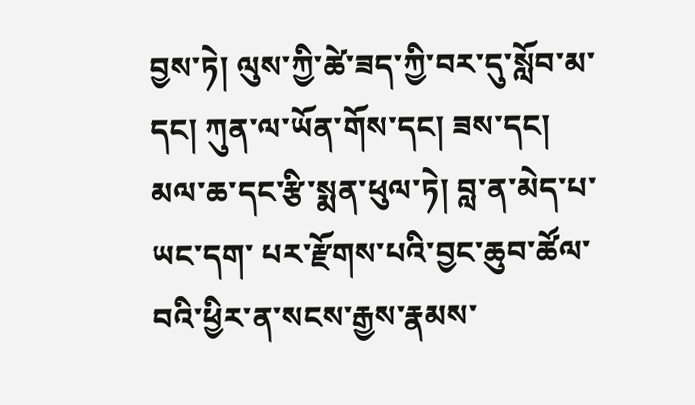བྱས་ཏེ། ལུས་ཀྱི་ཚེ་ཟད་ཀྱི་བར་དུ་སློབ་མ་དང། ཀུན་ལ་ཡོན་གོས་དང། ཟས་དང། མལ་ཆ་དང་རྩི་སྨན་ཕུལ་ཏེ། བླ་ན་མེད་པ་ཡང་དག་ པར་རྫོགས་པའི་བྱང་ཆུབ་ཚོལ་བའི་ཕྱིར་ན་སངས་རྒྱས་རྣམས་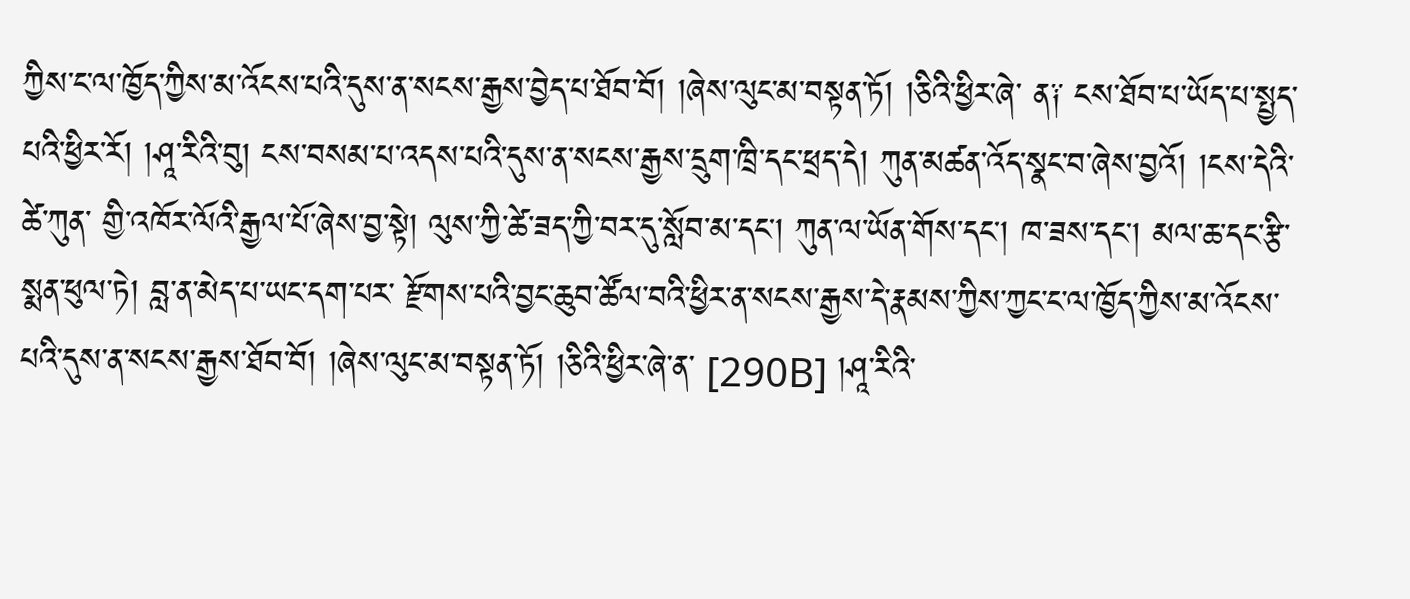ཀྱིས་ང་ལ་ཁྱོད་ཀྱིས་མ་འོངས་པའི་དུས་ན་སངས་རྒྱས་བྱེད་པ་ཐོབ་བོ། །ཞེས་ལུང་མ་བསྟན་ཏོ། །ཅིའི་ཕྱིར་ཞེ་ ན༑ ངས་ཐོབ་པ་ཡོད་པ་སྤྱད་པའི་ཕྱིར་རོ། །ཤཱ་རིའི་བུ། ངས་བསམ་པ་འདས་པའི་དུས་ན་སངས་རྒྱས་དྲུག་ཁྲི་དང་ཕྲད་དེ། ཀུན་མཚན་འོད་སྣང་བ་ཞེས་བྱའོ། །ངས་དེའི་ཚེ་ཀུན་ གྱི་འཁོར་ལོའི་རྒྱལ་པོ་ཞེས་བྱ་སྟེ། ལུས་ཀྱི་ཚེ་ཟད་ཀྱི་བར་དུ་སློབ་མ་དང། ཀུན་ལ་ཡོན་གོས་དང། ཁ་ཟས་དང། མལ་ཆ་དང་རྩི་སྨན་ཕུལ་ཏེ། བླ་ན་མེད་པ་ཡང་དག་པར་ རྫོགས་པའི་བྱང་ཆུབ་ཚོལ་བའི་ཕྱིར་ན་སངས་རྒྱས་དེ་རྣམས་ཀྱིས་ཀྱང་ང་ལ་ཁྱོད་ཀྱིས་མ་འོངས་པའི་དུས་ན་སངས་རྒྱས་ཐོབ་བོ། །ཞེས་ལུང་མ་བསྟན་ཏོ། །ཅིའི་ཕྱིར་ཞེ་ན་ [290B] །ཤཱ་རིའི་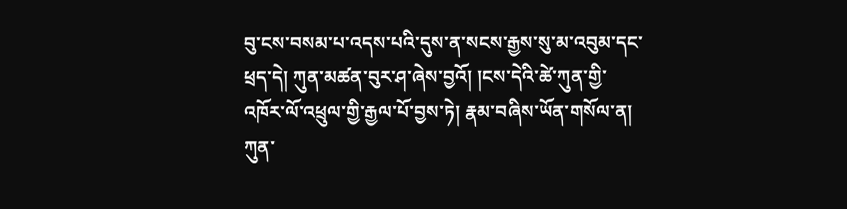བུ་ངས་བསམ་པ་འདས་པའི་དུས་ན་སངས་རྒྱས་སུ་མ་འབུམ་དང་ཕྲད་དེ། ཀུན་མཚན་བུར་ཤ་ཞེས་བྱའོ། །ངས་དེའི་ཚེ་ཀུན་གྱི་ འཁོར་ལོ་འཕྲུལ་གྱི་རྒྱལ་པོ་བྱས་ཏེ། རྣམ་བཞིས་ཡོན་གསོལ་ན། ཀུན་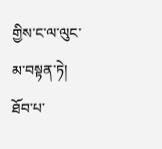གྱིས་ང་ལ་ལུང་མ་བསྟན་ཏེ། ཐོབ་པ་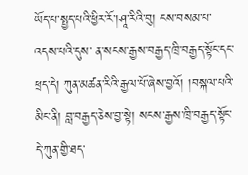ཡོད་པ་སྤྱད་པའི་ཕྱིར་རོ་།ཤཱ་རིའི་བུ། ངས་བསམ་པ་འདས་པའི་དུས་ ན་སངས་རྒྱས་བརྒྱད་ཁྲི་བརྒྱད་སྟོང་དང་ཕྲད་དེ། ཀུན་མཚན་རིའི་རྒྱལ་པོ་ཞེས་བྱའོ། །བསྐལ་པའི་མིང་ནི། བླ་བརྒྱད་ཅེས་བྱ་སྟེ། སངས་རྒྱས་ཁྲི་བརྒྱད་སྟོང་དེ་ཀུན་གྱི་ཐད་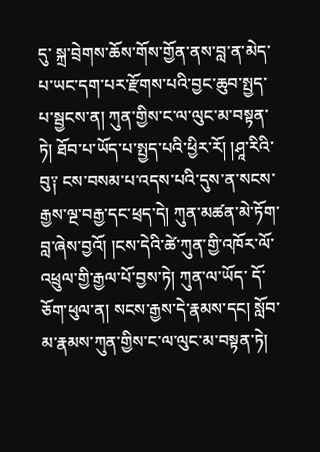དུ་ སྐྲ་བྲེགས་ཆོས་གོས་གྱོན་ནས་བླ་ན་མེད་པ་ཡང་དག་པར་རྫོགས་པའི་བྱང་ཆུབ་སྤྱད་པ་སྦྱངས་ན། ཀུན་གྱིས་ང་ལ་ལུང་མ་བསྟན་ཏེ། ཐོབ་པ་ཡོད་པ་སྤྱད་པའི་ཕྱིར་རོ། །ཤཱ་རིའི་ བུ༑ ངས་བསམ་པ་འདས་པའི་དུས་ན་སངས་རྒྱས་ལྔ་བརྒྱ་དང་ཕྲད་དེ། ཀུན་མཚན་མེ་ཏོག་བླ་ཞེས་བྱའོ། །ངས་དེའི་ཚེ་ཀུན་གྱི་འཁོར་ལོ་འཕྲུལ་གྱི་རྒྱལ་པོ་བྱས་ཏེ། ཀུན་ལ་ཡོད་ དོ་ཅོག་ཕུལ་ན། སངས་རྒྱས་དེ་རྣམས་དང། སློབ་མ་རྣམས་ཀུན་གྱིས་ང་ལ་ལུང་མ་བསྟན་ཏེ།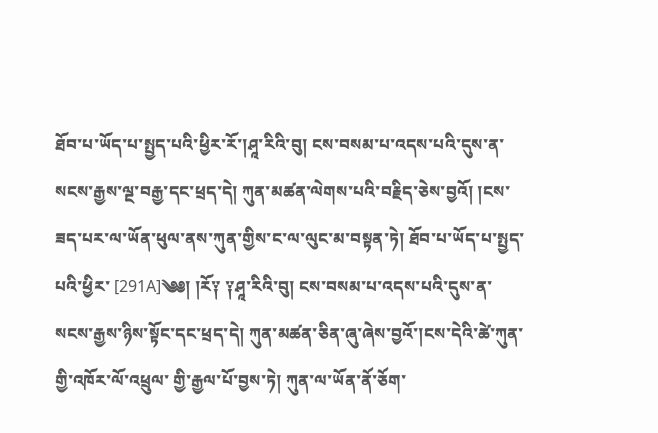ཐོབ་པ་ཡོད་པ་སྤྱད་པའི་ཕྱིར་རོ་།ཤཱ་རིའི་བུ། ངས་བསམ་པ་འདས་པའི་དུས་ན་ སངས་རྒྱས་ལྔ་བརྒྱ་དང་ཕྲད་དེ། ཀུན་མཚན་ལེགས་པའི་བརྗིད་ཅེས་བྱའོ། །ངས་ཟད་པར་ལ་ཡོན་ཕུལ་ནས་ཀུན་གྱིས་ང་ལ་ལུང་མ་བསྟན་ཏེ། ཐོབ་པ་ཡོད་པ་སྤྱད་པའི་ཕྱིར་ [291A]༄༅། །རོ༑ ༑ཤཱ་རིའི་བུ། ངས་བསམ་པ་འདས་པའི་དུས་ན་སངས་རྒྱས་ཉིས་སྟོང་དང་ཕྲད་དེ། ཀུན་མཚན་ཅིན་ཞུ་ཞེས་བྱའོ་།ངས་དེའི་ཚེ་ཀུན་གྱི་འཁོར་ལོ་འཕྲུལ་ གྱི་རྒྱལ་པོ་བྱས་ཏེ། ཀུན་ལ་ཡོན་ནོ་ཅོག་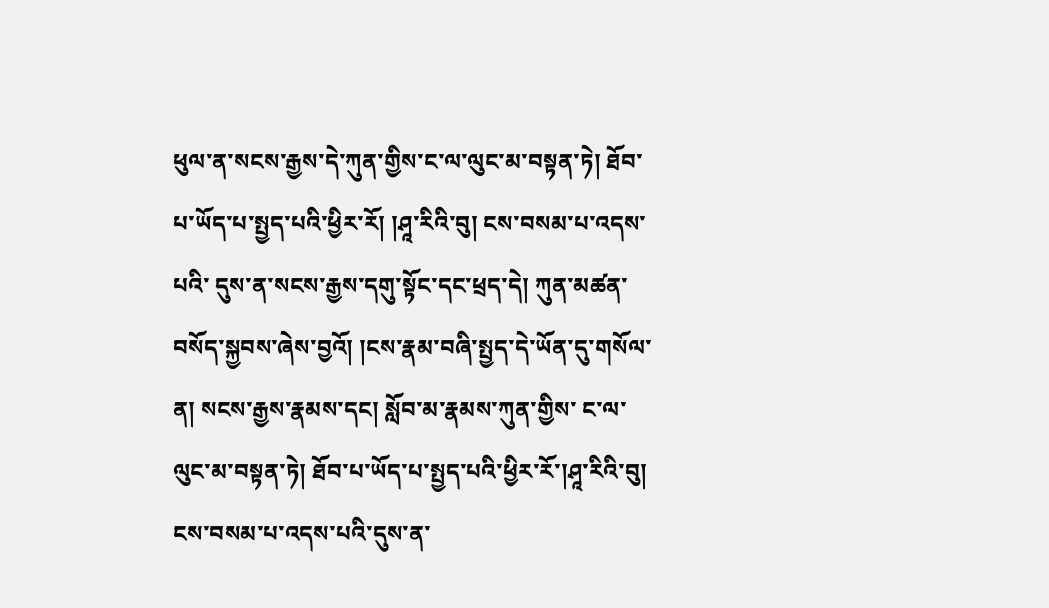ཕུལ་ན་སངས་རྒྱས་དེ་ཀུན་གྱིས་ང་ལ་ལུང་མ་བསྟན་ཏེ། ཐོབ་པ་ཡོད་པ་སྤྱད་པའི་ཕྱིར་རོ། །ཤཱ་རིའི་བུ། ངས་བསམ་པ་འདས་པའི་ དུས་ན་སངས་རྒྱས་དགུ་སྟོང་དང་ཕྲད་དེ། ཀུན་མཚན་བསོད་སྐྱབས་ཞེས་བྱའོ། །ངས་རྣམ་བཞི་སྤྱད་དེ་ཡོན་དུ་གསོལ་ན། སངས་རྒྱས་རྣམས་དང། སློབ་མ་རྣམས་ཀུན་གྱིས་ ང་ལ་ལུང་མ་བསྟན་ཏེ། ཐོབ་པ་ཡོད་པ་སྤྱད་པའི་ཕྱིར་རོ་།ཤཱ་རིའི་བུ། ངས་བསམ་པ་འདས་པའི་དུས་ན་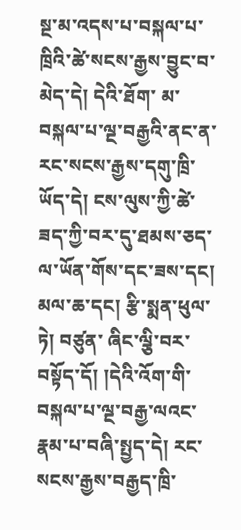སྔ་མ་འདས་པ་བསྐལ་པ་ཁྲིའི་ཚེ་སངས་རྒྱས་བྱུང་བ་མེད་དེ། དེའི་ཐོག་ མ་བསྐལ་པ་ལྔ་བརྒྱའི་ནང་ན་རང་སངས་རྒྱས་དགུ་ཁྲི་ཡོད་དེ། ངས་ལུས་ཀྱི་ཚེ་ཟད་ཀྱི་བར་དུ་ཐམས་ཅད་ལ་ཡོན་གོས་དང་ཟས་དང། མལ་ཆ་དང། རྩི་སྨན་ཕུལ་ཏེ། བཙུན་ ཞིང་ལྕི་བར་བསྟོད་དོ། །དེའི་འོག་གི་བསྐལ་པ་ལྔ་བརྒྱ་ལའང་རྣམ་པ་བཞི་སྤྱད་དེ། རང་སངས་རྒྱས་བརྒྱད་ཁྲི་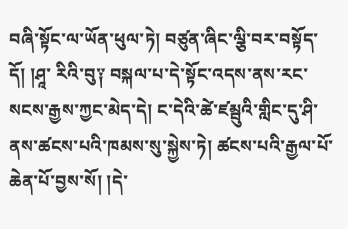བཞི་སྟོང་ལ་ཡོན་ཕུལ་ཏེ། བཙུན་ཞིང་ལྕི་བར་བསྟོད་དོ། །ཤཱ་ རིའི་བུ༑ བསྐལ་པ་དེ་སྟོང་འདས་ནས་རང་སངས་རྒྱས་ཀྱང་མེད་དེ། ང་དེའི་ཚེ་ཛམྦུའི་གླིང་དུ་ཤི་ནས་ཚངས་པའི་ཁམས་སུ་སྐྱེས་ཏེ། ཚངས་པའི་རྒྱལ་པོ་ཆེན་པོ་བྱས་སོ། །དེ་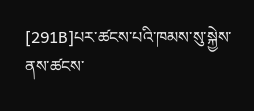[291B]པར་ཚངས་པའི་ཁམས་སུ་སྐྱེས་ནས་ཚངས་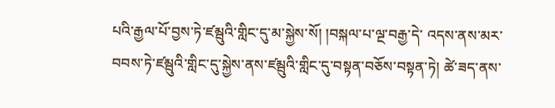པའི་རྒྱལ་པོ་བྱས་ཏེ་ཛམྦུའི་གླིང་དུ་མ་སྐྱེས་སོ། །བསྐལ་པ་ལྔ་བརྒྱ་དེ་ འདས་ནས་མར་བབས་ཏེ་ཛམྦུའི་གླིང་དུ་སྐྱེས་ནས་ཛམྦུའི་གླིང་དུ་བསྟན་བཅོས་བསྟན་ཏེ། ཚེ་ཟད་ནས་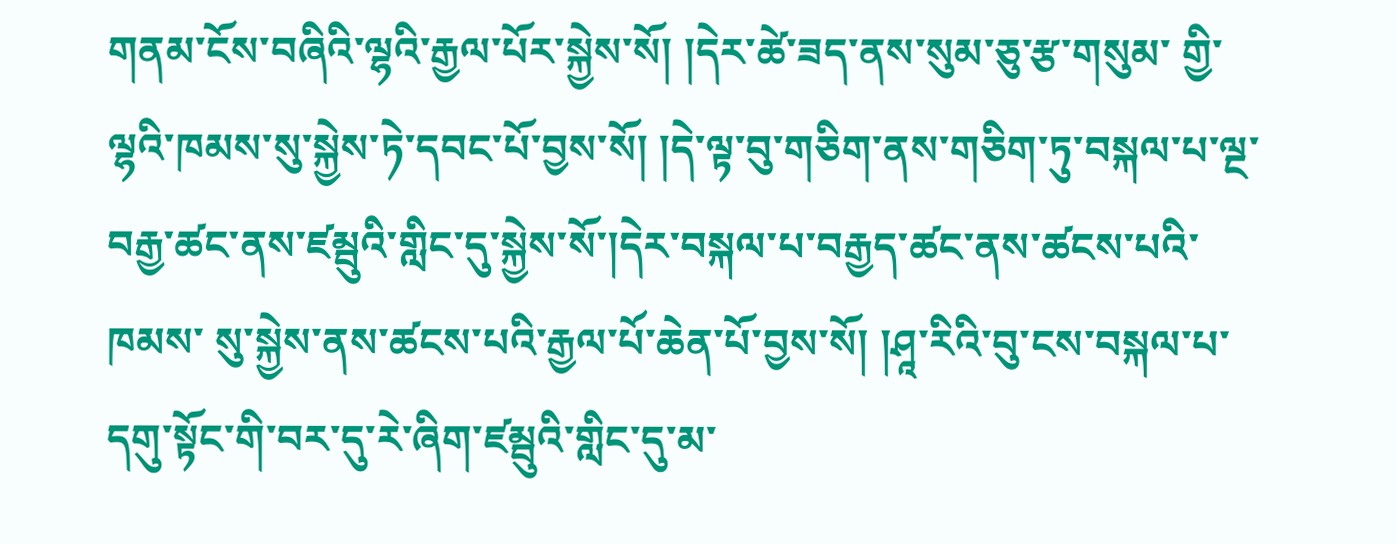གནམ་ངོས་བཞིའི་ལྷའི་རྒྱལ་པོར་སྐྱེས་སོ། །དེར་ཚེ་ཟད་ནས་སུམ་ཅུ་རྩ་གསུམ་ གྱི་ལྷའི་ཁམས་སུ་སྐྱེས་ཏེ་དབང་པོ་བྱས་སོ། །དེ་ལྟ་བུ་གཅིག་ནས་གཅིག་ཏུ་བསྐལ་པ་ལྔ་བརྒྱ་ཚང་ནས་ཛམྦུའི་གླིང་དུ་སྐྱེས་སོ་།དེར་བསྐལ་པ་བརྒྱད་ཚང་ནས་ཚངས་པའི་ཁམས་ སུ་སྐྱེས་ནས་ཚངས་པའི་རྒྱལ་པོ་ཆེན་པོ་བྱས་སོ། །ཤཱ་རིའི་བུ་ངས་བསྐལ་པ་དགུ་སྟོང་གི་བར་དུ་རེ་ཞིག་ཛམྦུའི་གླིང་དུ་མ་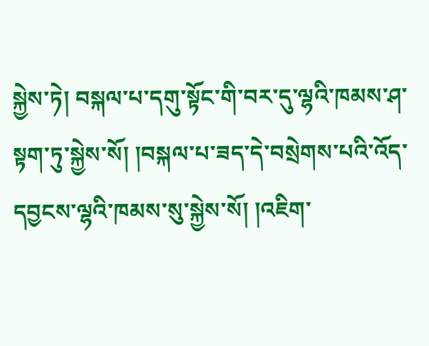སྐྱེས་ཏེ། བསྐལ་པ་དགུ་སྟོང་གི་བར་དུ་ལྷའི་ཁམས་ཤ་ སྟག་ཏུ་སྐྱེས་སོ། །བསྐལ་པ་ཟད་དེ་བསྲེགས་པའི་འོད་དབྱངས་ལྷའི་ཁམས་སུ་སྐྱེས་སོ། །འཇིག་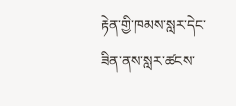རྟེན་གྱི་ཁམས་སླར་དེང་ཟིན་ནས་སླར་ཚངས་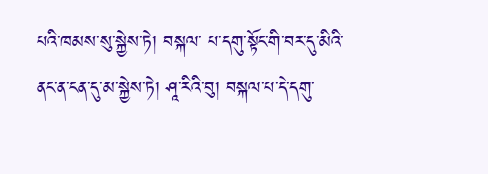པའི་ཁམས་སུ་སྐྱེས་ཏེ། བསྐལ་ པ་དགུ་སྟོང་གི་བར་དུ་མིའི་ནང་ན་ངན་དུ་མ་སྐྱེས་ཏེ། ཤཱ་རིའི་བུ། བསྐལ་པ་དེ་དགུ་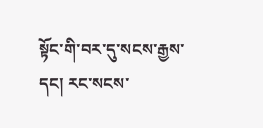སྟོང་གི་བར་དུ་སངས་རྒྱས་དང། རང་སངས་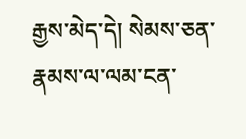རྒྱས་མེད་དེ། སེམས་ཅན་རྣམས་ལ་ལམ་ངན་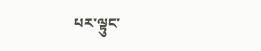པར་ལྟུང་